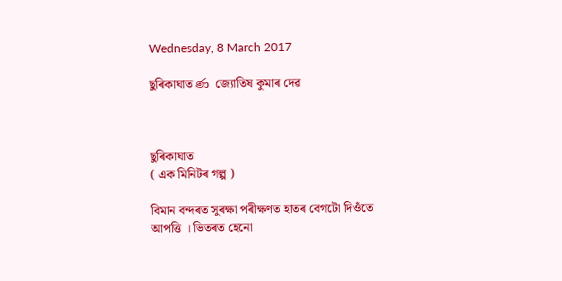Wednesday, 8 March 2017

ছুৰিকাঘাত ණ জ্যোতিষ কুমাৰ দেৱ



ছুৰিকাঘাত
( এক মিনিটৰ গল্প )

বিমান বন্দৰত সুৰক্ষা পৰীক্ষণত হাতৰ বেগটো দিওঁতে আপত্তি । ভিতৰত হেনো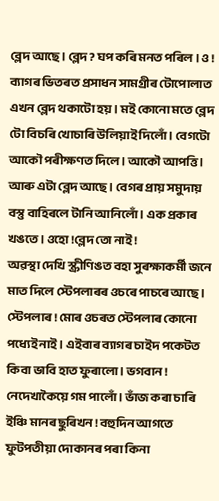ব্লেদ আছে । ব্লেদ ? ঘপ কৰি মনত পৰিল । ও ! ব্যাগৰ ভিতৰত প্রসাধন সামগ্রীৰ টোপোলাত এখন ব্লেদ থকাটো হয় । মই কোনো মতে ব্লেদ টো বিচৰি খোচাৰি উলিয়াই দিলোঁ । বেগটো আকৌ পৰীক্ষণত দিলে । আকৌ আপত্তি । আৰু এটা ব্লেদ আছে । বেগৰ প্রায় সমুদায় বস্তু বাহিৰলে টানি আনিলোঁ । এক প্রকাৰ খঙতে । ওহো !ব্লেদ তো নাই !
অৱস্থা দেখি স্ক্রীণিঙত বহা সুৰক্ষাকর্মী জনে মাত দিলে স্টেপলাৰৰ ওচৰে পাচৰে আছে ।
স্টেপলাৰ ! মোৰ ওচৰত স্টেপলাৰ কোনো পধ্যেই নাই । এইবাৰ ব্যাগৰ চাইদ পকেটত কিবা ভাবি হাত ফুৰালো । ভগবান ! নেদেখাকৈয়ে গম পালোঁ । ভাঁজ কৰা চাৰি ইঞ্চি মানৰ ছুৰিখন ! বহুদিন আগতে ফুটপতীয়া দোকানৰ পৰা কিনা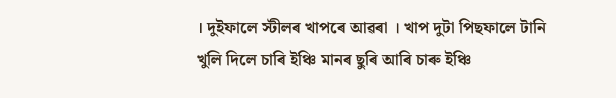। দুইফালে স্টীলৰ খাপৰে আৱৰা । খাপ দুটা পিছফালে টানি খুলি দিলে চাৰি ইঞ্চি মানৰ ছুৰি আৰি চাৰু ইঞ্চি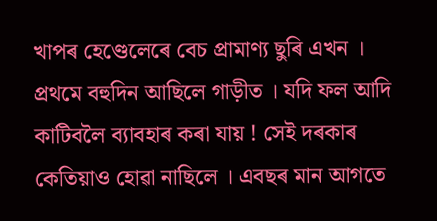খাপৰ হেণ্ডেলেৰে বেচ প্রামাণ্য ছুৰি এখন । প্রথমে বহুদিন আছিলে গাড়ীত । যদি ফল আদি কাটিবলৈ ব্যাবহাৰ কৰা যায় ! সেই দৰকাৰ কেতিয়াও হোৱা নাছিলে । এবছৰ মান আগতে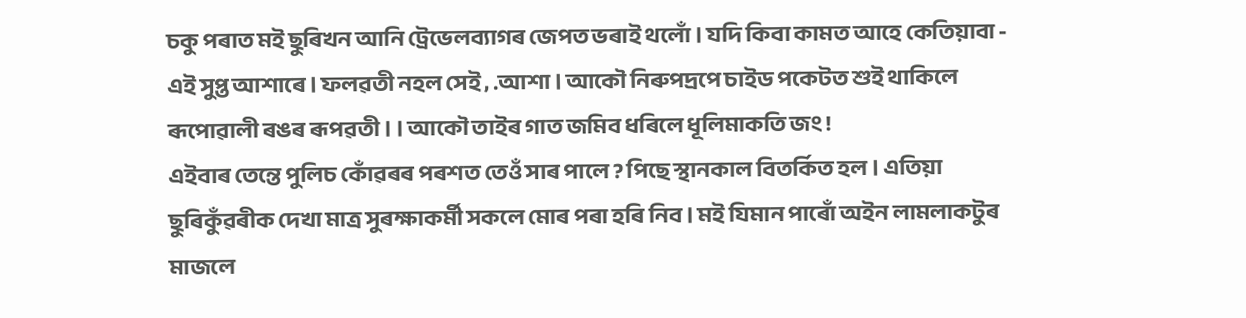চকু পৰাত মই ছুৰিখন আনি ট্রেভেলব্যাগৰ জেপত ভৰাই থলোঁ । যদি কিবা কামত আহে কেতিয়াবা - এই সুপ্ত আশাৰে । ফলৱতী নহল সেই , .আশা । আকৌ নিৰুপদ্রপে চাইড পকেটত শুই থাকিলে ৰূপোৱালী ৰঙৰ ৰূপৱতী । । আকৌ তাইৰ গাত জমিব ধৰিলে ধূলিমাকতি জং !
এইবাৰ তেন্তে পুলিচ কোঁৱৰৰ পৰশত তেওঁ সাৰ পালে ? পিছে স্থানকাল বিতর্কিত হল । এতিয়া ছুৰিকুঁৱৰীক দেখা মাত্র সুৰক্ষাকর্মী সকলে মোৰ পৰা হৰি নিব । মই যিমান পাৰোঁ অইন লামলাকটুৰ মাজলে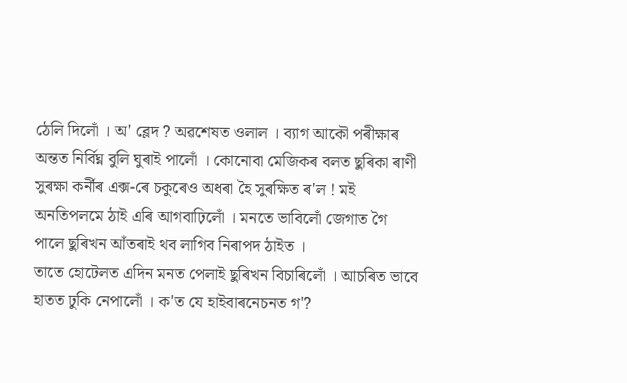ঠেলি দিলোঁ । অ' ব্লেদ ? অৱশেষত ওলাল । ব্যাগ আকৌ পৰীক্ষাৰ অন্তত নির্বিঘ্ন বুলি ঘুৰাই পালোঁ । কোনোবা মেজিকৰ বলত ছুৰিকা ৰাণী সুৰক্ষা কর্নীৰ এক্স-ৰে চকুৰেও অধৰা হৈ সুৰক্ষিত ৰ'ল ! মই অনতিপলমে ঠাই এৰি আগবাঢ়িলোঁ । মনতে ভাবিলোঁ জেগাত গৈ পালে ছুৰিখন আঁতৰাই থব লাগিব নিৰাপদ ঠাইত ।
তাতে হোটেলত এদিন মনত পেলাই ছুৰিখন বিচাৰিলোঁ । আচৰিত ভাবে হাতত ঢুকি নেপালোঁ । ক'ত যে হাইবাৰনেচনত গ'?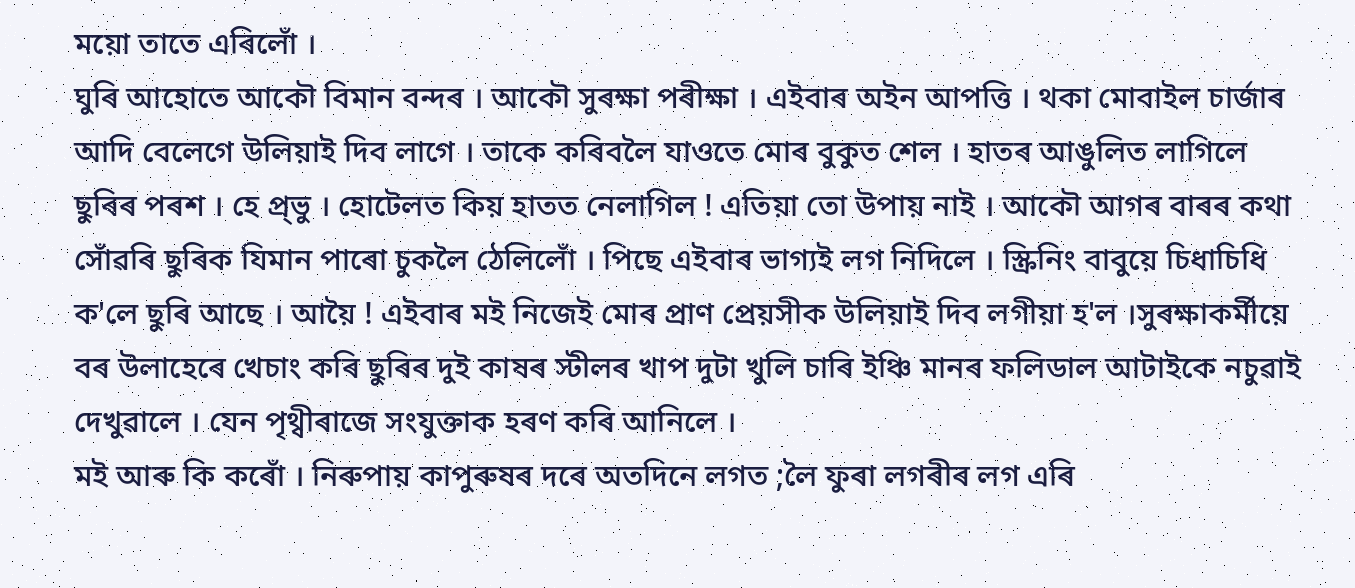ময়ো তাতে এৰিলোঁ ।
ঘুৰি আহোতে আকৌ বিমান বন্দৰ । আকৌ সুৰক্ষা পৰীক্ষা । এইবাৰ অইন আপত্তি । থকা মোবাইল চার্জাৰ আদি বেলেগে উলিয়াই দিব লাগে । তাকে কৰিবলৈ যাওতে মোৰ বুকুত শেল । হাতৰ আঙুলিত লাগিলে ছুৰিৰ পৰশ । হে প্র্ভু । হোটেলত কিয় হাতত নেলাগিল ! এতিয়া তো উপায় নাই । আকৌ আগৰ বাৰৰ কথা সোঁৱৰি ছুৰিক যিমান পাৰো চুকলৈ ঠেলিলোঁ । পিছে এইবাৰ ভাগ্যই লগ নিদিলে । স্ক্রিনিং বাবুয়ে চিধাচিধি ক'লে ছুৰি আছে । আয়ৈ ! এইবাৰ মই নিজেই মোৰ প্রাণ প্রেয়সীক উলিয়াই দিব লগীয়া হ'ল ।সুৰক্ষাকর্মীয়ে বৰ উলাহেৰে খেচাং কৰি ছুৰিৰ দুই কাষৰ স্টীলৰ খাপ দুটা খুলি চাৰি ইঞ্চি মানৰ ফলিডাল আটাইকে নচুৱাই দেখুৱালে । যেন পৃথ্বীৰাজে সংযুক্তাক হৰণ কৰি আনিলে ।
মই আৰু কি কৰোঁ । নিৰুপায় কাপুৰুষৰ দৰে অতদিনে লগত ;লৈ ফুৰা লগৰীৰ লগ এৰি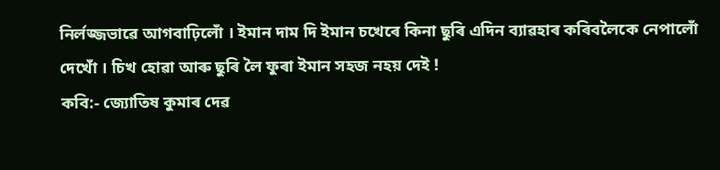নির্লজ্জভাৱে আগবাঢ়িলোঁ । ইমান দাম দি ইমান চখেৰে কিনা ছুৰি এদিন ব্যাৱহাৰ কৰিবলৈকে নেপালোঁ দেখোঁ । চিখ হোৱা আৰু ছুৰি লৈ ফুৰা ইমান সহজ নহয় দেই !
কবি:- জ্যোতিষ কুমাৰ দেৱ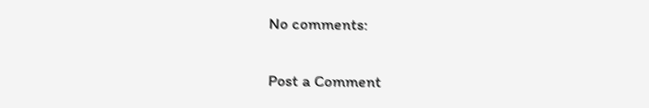No comments:

Post a Comment